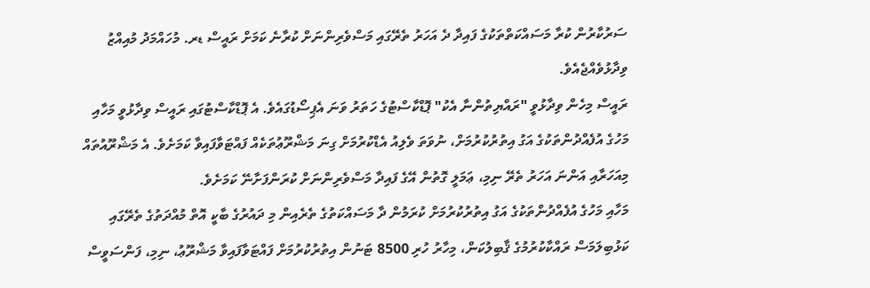ސަރުކާރުން ކުރާ މަސައްކަތްތަކުގެ ފައިދާ ދެ އަހަރު ތެރޭގައި މަސްވެރިންނަށް ކުރާނެ ކަމަށް ރައީސް ޑރ. މުހައްމަދު މުއިއްޒު ވިދާޅުވެއްޖެއެވެ.
ރައީސް މިހެން ވިދާޅުވީ "ރައްޔިތުންނާ އެކު" ޕޮޑްކާސްޓުގެ ހަތަރު ވަނަ އެޕިސޯޑުގައެވެ. އެ ޕޮޑްކާސްޓުގައި ރައީސް ވިދާޅުވީ މަހާއި މަހުގެ އުފެއްދުންތަކުގެ އަގު އިތުރުކުރުމަށް، ނުވަތަ ވެލިއު އެޑްކުރުމަށް ގިނަ މަޝްރޫޢުތަކެއް ފައްޓަވާފައިވާ ކަމަށެވެ. އެ މަޝްރޫއުތައް މިއަހަރާއި އަންނަ އަހަރު ތެރޭ ނިމި، ޢަމަލީ ގޮތުން އޭގެ ފައިދާ މަސްވެރިންނަށް ކުރަންފަށާނޭ ކަމަށެވެ.
މަހާއި މަހުގެ އުފެއްދުންތަކުގެ އަގު އިތުރުކުރުމަށް ކުރަމުން ދާ މަސައްކަތުގެ ތެރެއިން މި ދައުރުގެ ބާކީ އޮތް މުއްދަތުގެ ތެރޭގައި ކަޅުބިލަމަސް ރައްކާކުރުމުގެ ޤާބިލުކަން، މިހާރު ހުރި 8500 ޓަނުން އިތުރުކުރުމަށް ފައްޓަވާފައިވާ މަޝްރޫޢު، ނިމި، ފަންސަވީސް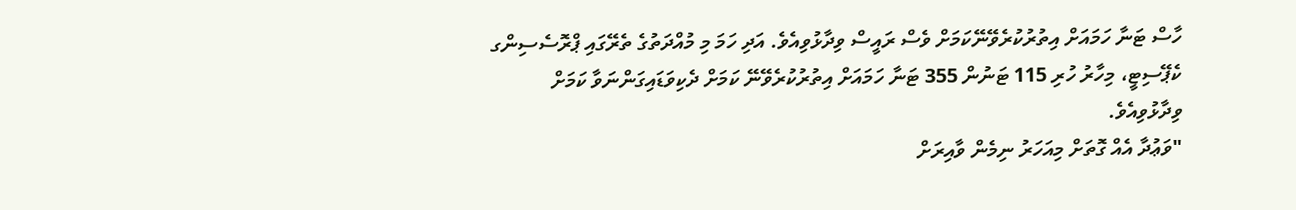ހާސް ޓަނާ ހަމައަށް އިތުރުކުރެވޭނޭކަމަށް ވެސް ރައީސް ވިދާޅުވިއެވެ. އަދި ހަމަ މި މުއްދަތުގެ ތެރޭގައި ޕްރޮސެސިންގ ކެޕޭސިޓީ، މިހާރު ހުރި 115 ޓަނުން 355 ޓަނާ ހަމައަށް އިތުރުކުރެވޭނޭ ކަމަށް ދެކިވަޑައިގަންނަވާ ކަމަށް ވިދާޅުވިއެވެ.
"ވަޢުދާ އެއް ގޮތަށް މިއަހަރު ނިމެން ވާއިރަށް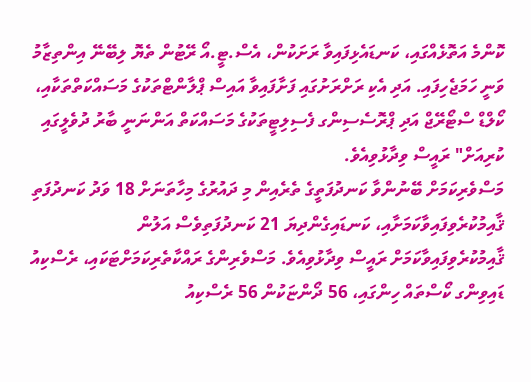ކޮންމެ އަތޮޅެއްގައި، ކަނޑައެޅިފައިވާ ރަށަކުން، އެސް.ޓީ.އޯ ރޭޓުން ތެޔޮ ލިބޭނޭ އިންތިޒާމު ވަނީ ހަމަޖެހިފައި. އަދި އެކި ރަށްރަށުގައި ފަށާފައިވާ އައިސް ޕްލާންޓްތަކުގެ މަސައްކަތްތަކާއި، ކޯލްޑް ސްޓޯރޭޖް އަދި ޕްރޮސެސިންގ ފެސިލިޓީތަކުގެ މަސައްކަތް އަންނަނީ ބާރު ދުވެލީގައި ކުރިއަށް" ރައީސް ވިދާޅުވިއެވެ.
މަސްވެރިކަމަށް ބޭނުންވާ ކަނދުފަތީގެ ތެރެއިން މި ދައުރުގެ މިހާތަނަށް 18 ވަދު ކަނދުފަތި ޤާއިމުކުރެވިފައިވާކަމަށާއި، ކަނޑައިގެންދިޔަ 21 ކަނދުފަތިވެސް އަލުން ޤާއިމުކުރެވިފައިވާކަމަށް ރައީސް ވިދާޅުވިއެވެ. މަސްވެރިންގެ ރައްކާތެރިކަމަށްޓަކައި، ރެސްކިއު ޑައިވިންގ ކޯސްތައް ހިންގައި، 56 ދޯންޏަކުން 56 ރެސްކިއު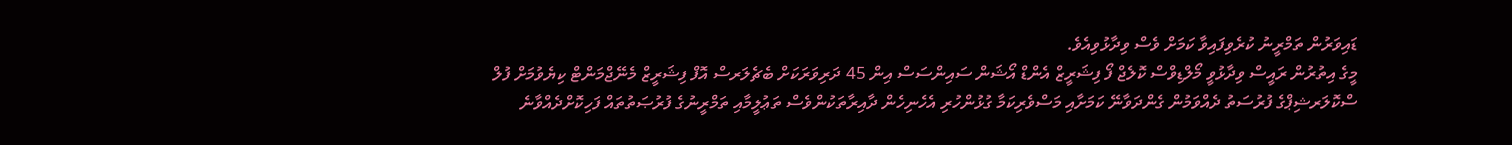ޑައިވަރުން ތަމްރީނު ކުރެވިފައިވާ ކަމަށް ވެސް ވިދާޅުވިއެވެ.
މީގެ އިތުރުން ރައީސް ވިދާޅުވީ މޯލްޑިވްސް ކޮލެޖް ފޯ ފިޝަރީޒް އެންޑް އޯޝަން ސައިންސަސް އިން 45 ދަރިވަރަކަށް ބެޗެލަރސް އޮފް ފިޝަރީޒް މެނޭޖްމަންޓް ކިޔެވުމަށް ފުލް ސްކޮލަރޝިޕްގެ ފުރުސަތު ދެއްވަމުން ގެންދަވާނޭ ކަމަށާއި މަސްވެރިކަމާ ގުޅުންހުރި އެހެނިހެން ދާއިރާތަކުންވެސް ތަޢުލީމާއި ތަމްރީނުގެ ފުރުޞަތުތައް ފަހިކޮށްދެއްވާނެ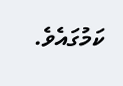ކަމުގައެވެ.